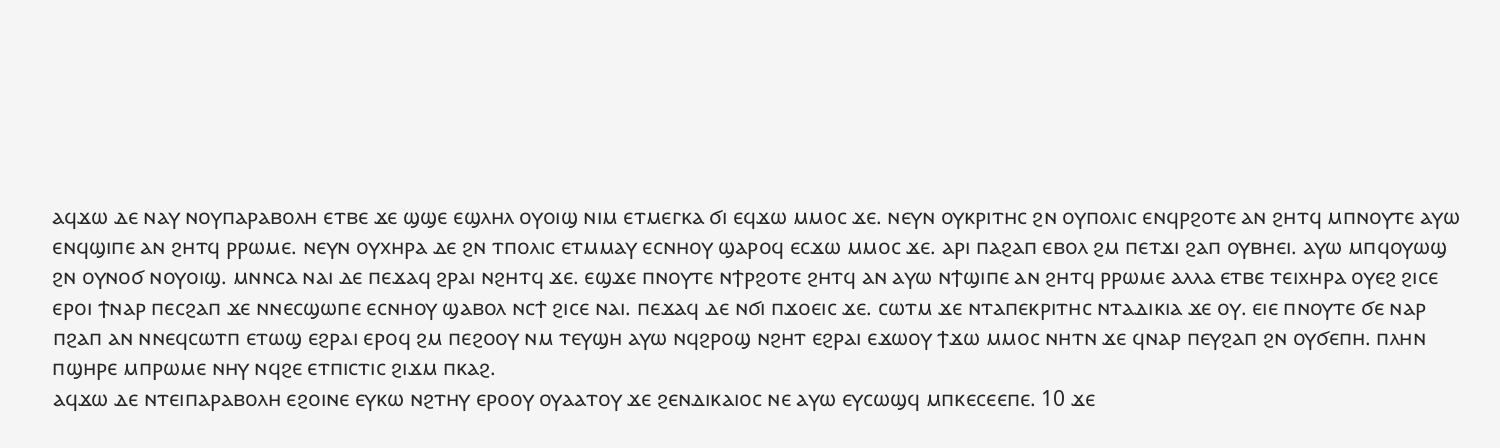ⲁϥϫⲱ ⲇⲉ ⲛⲁⲩ ⲛⲟⲩⲡⲁⲣⲁⲃⲟⲗⲏ ⲉⲧⲃⲉ ϫⲉ ϣϣⲉ ⲉϣⲗⲏⲗ ⲟⲩⲟⲓϣ ⲛⲓⲙ ⲉⲧⲙⲉⲅⲕⲁ ϭⲓ ⲉϥϫⲱ ⲙⲙⲟⲥ ϫⲉ. ⲛⲉⲩⲛ ⲟⲩⲕⲣⲓⲧⲏⲥ ϩⲛ ⲟⲩⲡⲟⲗⲓⲥ ⲉⲛϥⲣϩⲟⲧⲉ ⲁⲛ ϩⲏⲧϥ ⲙⲡⲛⲟⲩⲧⲉ ⲁⲩⲱ ⲉⲛϥϣⲓⲡⲉ ⲁⲛ ϩⲏⲧϥ ⲣⲣⲱⲙⲉ. ⲛⲉⲩⲛ ⲟⲩⲭⲏⲣⲁ ⲇⲉ ϩⲛ ⲧⲡⲟⲗⲓⲥ ⲉⲧⲙⲙⲁⲩ ⲉⲥⲛⲏⲟⲩ ϣⲁⲣⲟϥ ⲉⲥϫⲱ ⲙⲙⲟⲥ ϫⲉ. ⲁⲣⲓ ⲡⲁϩⲁⲡ ⲉⲃⲟⲗ ϩⲙ ⲡⲉⲧϫⲓ ϩⲁⲡ ⲟⲩⲃⲏⲉⲓ. ⲁⲩⲱ ⲙⲡϥⲟⲩⲱϣ ϩⲛ ⲟⲩⲛⲟϭ ⲛⲟⲩⲟⲓϣ. ⲙⲛⲛⲥⲁ ⲛⲁⲓ ⲇⲉ ⲡⲉϫⲁϥ ϩⲣⲁⲓ ⲛϩⲏⲧϥ ϫⲉ. ⲉϣϫⲉ ⲡⲛⲟⲩⲧⲉ ⲛϯⲣϩⲟⲧⲉ ϩⲏⲧϥ ⲁⲛ ⲁⲩⲱ ⲛϯϣⲓⲡⲉ ⲁⲛ ϩⲏⲧϥ ⲣⲣⲱⲙⲉ ⲁⲗⲗⲁ ⲉⲧⲃⲉ ⲧⲉⲓⲭⲏⲣⲁ ⲟⲩⲉϩ ϩⲓⲥⲉ ⲉⲣⲟⲓ ϯⲛⲁⲣ ⲡⲉⲥϩⲁⲡ ϫⲉ ⲛⲛⲉⲥϣⲱⲡⲉ ⲉⲥⲛⲏⲟⲩ ϣⲁⲃⲟⲗ ⲛⲥϯ ϩⲓⲥⲉ ⲛⲁⲓ. ⲡⲉϫⲁϥ ⲇⲉ ⲛϭⲓ ⲡϫⲟⲉⲓⲥ ϫⲉ. ⲥⲱⲧⲙ ϫⲉ ⲛⲧⲁⲡⲉⲕⲣⲓⲧⲏⲥ ⲛⲧⲁⲇⲓⲕⲓⲁ ϫⲉ ⲟⲩ. ⲉⲓⲉ ⲡⲛⲟⲩⲧⲉ ϭⲉ ⲛⲁⲣ ⲡϩⲁⲡ ⲁⲛ ⲛⲛⲉϥⲥⲱⲧⲡ ⲉⲧⲱϣ ⲉϩⲣⲁⲓ ⲉⲣⲟϥ ϩⲙ ⲡⲉϩⲟⲟⲩ ⲛⲙ ⲧⲉⲩϣⲏ ⲁⲩⲱ ⲛϥϩⲣⲟϣ ⲛϩⲏⲧ ⲉϩⲣⲁⲓ ⲉϫⲱⲟⲩ ϯϫⲱ ⲙⲙⲟⲥ ⲛⲏⲧⲛ ϫⲉ ϥⲛⲁⲣ ⲡⲉⲩϩⲁⲡ ϩⲛ ⲟⲩϭⲉⲡⲏ. ⲡⲗⲏⲛ ⲡϣⲏⲣⲉ ⲙⲡⲣⲱⲙⲉ ⲛⲏⲩ ⲛϥϩⲉ ⲉⲧⲡⲓⲥⲧⲓⲥ ϩⲓϫⲙ ⲡⲕⲁϩ.
ⲁϥϫⲱ ⲇⲉ ⲛⲧⲉⲓⲡⲁⲣⲁⲃⲟⲗⲏ ⲉϩⲟⲓⲛⲉ ⲉⲩⲕⲱ ⲛϩⲧⲏⲩ ⲉⲣⲟⲟⲩ ⲟⲩⲁⲁⲧⲟⲩ ϫⲉ ϩⲉⲛⲇⲓⲕⲁⲓⲟⲥ ⲛⲉ ⲁⲩⲱ ⲉⲩⲥⲱϣϥ ⲙⲡⲕⲉⲥⲉⲉⲡⲉ. 10 ϫⲉ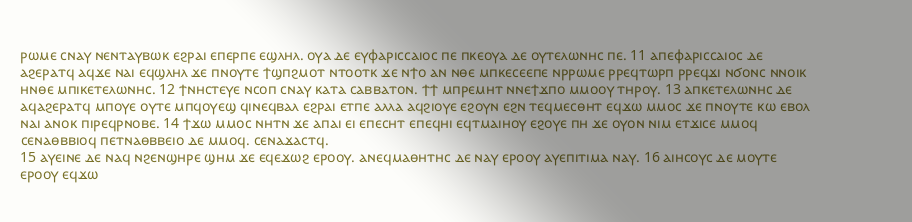ⲣⲱⲙⲉ ⲥⲛⲁⲩ ⲛⲉⲛⲧⲁⲩⲃⲱⲕ ⲉϩⲣⲁⲓ ⲉⲡⲉⲣⲡⲉ ⲉϣⲗⲏⲗ. ⲟⲩⲁ ⲇⲉ ⲉⲩⲫⲁⲣⲓⲥⲥⲁⲓⲟⲥ ⲡⲉ ⲡⲕⲉⲟⲩⲁ ⲇⲉ ⲟⲩⲧⲉⲗⲱⲛⲏⲥ ⲡⲉ. 11 ⲁⲡⲉⲫⲁⲣⲓⲥⲥⲁⲓⲟⲥ ⲇⲉ ⲁϩⲉⲣⲁⲧϥ ⲁϥϫⲉ ⲛⲁⲓ ⲉϥϣⲗⲏⲗ ϫⲉ ⲡⲛⲟⲩⲧⲉ ϯϣⲡϩⲙⲟⲧ ⲛⲧⲟⲟⲧⲕ ϫⲉ ⲛϯⲟ ⲁⲛ ⲛⲑⲉ ⲙⲡⲕⲉⲥⲉⲉⲡⲉ ⲛⲣⲣⲱⲙⲉ ⲣⲣⲉϥⲧⲱⲣⲡ ⲣⲣⲉϥϫⲓ ⲛϭⲟⲛⲥ ⲛⲛⲟⲓⲕ ⲏⲛⲑⲉ ⲙⲡⲓⲕⲉⲧⲉⲗⲱⲛⲏⲥ. 12 ϯⲛⲏⲥⲧⲉⲩⲉ ⲛⲥⲟⲡ ⲥⲛⲁⲩ ⲕⲁⲧⲁ ⲥⲁⲃⲃⲁⲧⲟⲛ. ϯϯ ⲙⲡⲣⲉⲙⲏⲧ ⲛⲛⲉϯϫⲡⲟ ⲙⲙⲟⲟⲩ ⲧⲏⲣⲟⲩ. 13 ⲁⲡⲕⲉⲧⲉⲗⲱⲛⲏⲥ ⲇⲉ ⲁϥⲁϩⲉⲣⲁⲧϥ ⲙⲡⲟⲩⲉ ⲟⲩⲧⲉ ⲙⲡϥⲟⲩⲉϣ ϥⲓⲛⲉϥⲃⲁⲗ ⲉϩⲣⲁⲓ ⲉⲧⲡⲉ ⲁⲗⲗⲁ ⲁϥϩⲓⲟⲩⲉ ⲉϩⲟⲩⲛ ⲉϩⲛ ⲧⲉϥⲙⲉⲥⲑⲏⲧ ⲉϥϫⲱ ⲙⲙⲟⲥ ϫⲉ ⲡⲛⲟⲩⲧⲉ ⲕⲱ ⲉⲃⲟⲗ ⲛⲁⲓ ⲁⲛⲟⲕ ⲡⲓⲣⲉϥⲣⲛⲟⲃⲉ. 14 ϯϫⲱ ⲙⲙⲟⲥ ⲛⲏⲧⲛ ϫⲉ ⲁⲡⲁⲓ ⲉⲓ ⲉⲡⲉⲥⲏⲧ ⲉⲡⲉϥⲏⲓ ⲉϥⲧⲙⲁⲓⲏⲟⲩ ⲉϩⲟⲩⲉ ⲡⲏ ϫⲉ ⲟⲩⲟⲛ ⲛⲓⲙ ⲉⲧϫⲓⲥⲉ ⲙⲙⲟϥ ⲥⲉⲛⲁⲑⲃⲃⲓⲟϥ ⲡⲉⲧⲛⲁⲑⲃⲃⲉⲓⲟ ⲇⲉ ⲙⲙⲟϥ. ⲥⲉⲛⲁϫⲁⲥⲧϥ.
15 ⲁⲩⲉⲓⲛⲉ ⲇⲉ ⲛⲁϥ ⲛϩⲉⲛϣⲏⲣⲉ ϣⲏⲙ ϫⲉ ⲉϥⲉϫⲱϩ ⲉⲣⲟⲟⲩ. ⲁⲛⲉϥⲙⲁⲑⲏⲧⲏⲥ ⲇⲉ ⲛⲁⲩ ⲉⲣⲟⲟⲩ ⲁⲩⲉⲡⲓⲧⲓⲙⲁ ⲛⲁⲩ. 16 ⲁⲓⲏⲥⲟⲩⲥ ⲇⲉ ⲙⲟⲩⲧⲉ ⲉⲣⲟⲟⲩ ⲉϥϫⲱ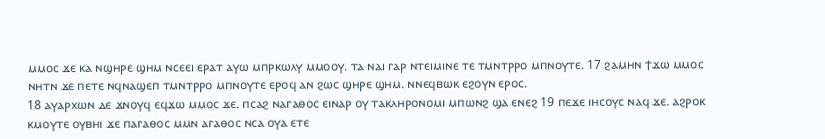ⲙⲙⲟⲥ ϫⲉ ⲕⲁ ⲛϣⲏⲣⲉ ϣⲏⲙ ⲛⲥⲉⲉⲓ ⲉⲣⲁⲧ ⲁⲩⲱ ⲙⲡⲣⲕⲱⲗⲩ ⲙⲙⲟⲟⲩ. ⲧⲁ ⲛⲁⲓ ⲅⲁⲣ ⲛⲧⲉⲓⲙⲓⲛⲉ ⲧⲉ ⲧⲙⲛⲧⲣⲣⲟ ⲙⲡⲛⲟⲩⲧⲉ. 17 ϩⲁⲙⲏⲛ ϯϫⲱ ⲙⲙⲟⲥ ⲛⲏⲧⲛ ϫⲉ ⲡⲉⲧⲉ ⲛϥⲛⲁϣⲉⲡ ⲧⲙⲛⲧⲣⲣⲟ ⲙⲡⲛⲟⲩⲧⲉ ⲉⲣⲟϥ ⲁⲛ ϩⲱⲥ ϣⲏⲣⲉ ϣⲏⲙ. ⲛⲛⲉϥⲃⲱⲕ ⲉϩⲟⲩⲛ ⲉⲣⲟⲥ.
18 ⲁⲩⲁⲣⲭⲱⲛ ⲇⲉ ϫⲛⲟⲩϥ ⲉϥϫⲱ ⲙⲙⲟⲥ ϫⲉ. ⲡⲥⲁϩ ⲛⲁⲅⲁⲑⲟⲥ ⲉⲓⲛⲁⲣ ⲟⲩ ⲧⲁⲕⲗⲏⲣⲟⲛⲟⲙⲓ ⲙⲡⲱⲛϩ ϣⲁ ⲉⲛⲉϩ 19 ⲡⲉϫⲉ ⲓⲏⲥⲟⲩⲥ ⲛⲁϥ ϫⲉ. ⲁϩⲣⲟⲕ ⲕⲙⲟⲩⲧⲉ ⲟⲩⲃⲏⲓ ϫⲉ ⲡⲁⲅⲁⲑⲟⲥ ⲙⲙⲛ ⲁⲅⲁⲑⲟⲥ ⲛⲥⲁ ⲟⲩⲁ ⲉⲧⲉ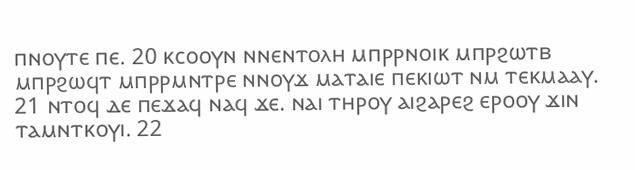ⲡⲛⲟⲩⲧⲉ ⲡⲉ. 20 ⲕⲥⲟⲟⲩⲛ ⲛⲛⲉⲛⲧⲟⲗⲏ ⲙⲡⲣⲣⲛⲟⲓⲕ ⲙⲡⲣϩⲱⲧⲃ ⲙⲡⲣϩⲱϥⲧ ⲙⲡⲣⲣⲙⲛⲧⲣⲉ ⲛⲛⲟⲩϫ ⲙⲁⲧⲁⲓⲉ ⲡⲉⲕⲓⲱⲧ ⲛⲙ ⲧⲉⲕⲙⲁⲁⲩ. 21 ⲛⲧⲟϥ ⲇⲉ ⲡⲉϫⲁϥ ⲛⲁϥ ϫⲉ. ⲛⲁⲓ ⲧⲏⲣⲟⲩ ⲁⲓϩⲁⲣⲉϩ ⲉⲣⲟⲟⲩ ϫⲓⲛ ⲧⲁⲙⲛⲧⲕⲟⲩⲓ. 22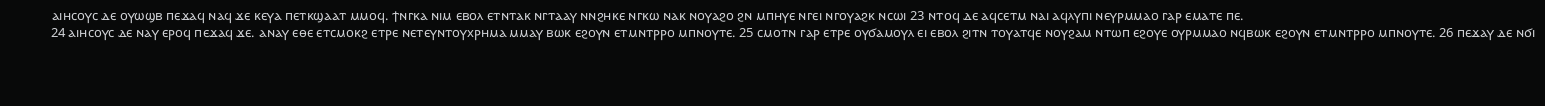ⲁⲓⲏⲥⲟⲩⲥ ⲇⲉ ⲟⲩⲱϣⲃ ⲡⲉϫⲁϥ ⲛⲁϥ ϫⲉ ⲕⲉⲩⲁ ⲡⲉⲧⲕϣⲁⲁⲧ ⲙⲙⲟϥ. ϯⲛⲅⲕⲁ ⲛⲓⲙ ⲉⲃⲟⲗ ⲉⲧⲛⲧⲁⲕ ⲛⲅⲧⲁⲁⲩ ⲛⲛϩⲏⲕⲉ ⲛⲅⲕⲱ ⲛⲁⲕ ⲛⲟⲩⲁϩⲟ ϩⲛ ⲙⲡⲏⲩⲉ ⲛⲅⲉⲓ ⲛⲅⲟⲩⲁϩⲕ ⲛⲥⲱⲓ 23 ⲛⲧⲟϥ ⲇⲉ ⲁϥⲥⲉⲧⲙ ⲛⲁⲓ ⲁϥⲗⲩⲡⲓ ⲛⲉⲩⲣⲙⲙⲁⲟ ⲅⲁⲣ ⲉⲙⲁⲧⲉ ⲡⲉ.
24 ⲁⲓⲏⲥⲟⲩⲥ ⲇⲉ ⲛⲁⲩ ⲉⲣⲟϥ ⲡⲉϫⲁϥ ϫⲉ. ⲁⲛⲁⲩ ⲉⲑⲉ ⲉⲧⲥⲙⲟⲕϩ ⲉⲧⲣⲉ ⲛⲉⲧⲉⲩⲛⲧⲟⲩⲭⲣⲏⲙⲁ ⲙⲙⲁⲩ ⲃⲱⲕ ⲉϩⲟⲩⲛ ⲉⲧⲙⲛⲧⲣⲣⲟ ⲙⲡⲛⲟⲩⲧⲉ. 25 ⲥⲙⲟⲧⲛ ⲅⲁⲣ ⲉⲧⲣⲉ ⲟⲩϭⲁⲙⲟⲩⲗ ⲉⲓ ⲉⲃⲟⲗ ϩⲓⲧⲛ ⲧⲟⲩⲁⲧϥⲉ ⲛⲟⲩϩⲁⲙ ⲛⲧⲱⲡ ⲉϩⲟⲩⲉ ⲟⲩⲣⲙⲙⲁⲟ ⲛϥⲃⲱⲕ ⲉϩⲟⲩⲛ ⲉⲧⲙⲛⲧⲣⲣⲟ ⲙⲡⲛⲟⲩⲧⲉ. 26 ⲡⲉϫⲁⲩ ⲇⲉ ⲛϭⲓ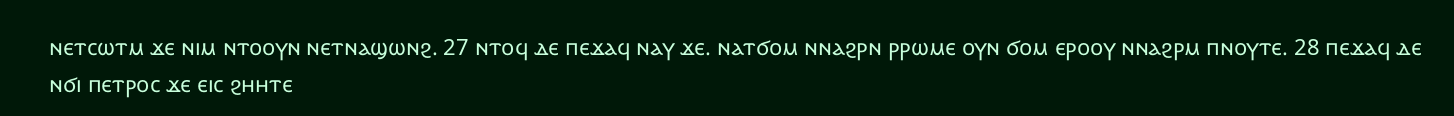ⲛⲉⲧⲥⲱⲧⲙ ϫⲉ ⲛⲓⲙ ⲛⲧⲟⲟⲩⲛ ⲛⲉⲧⲛⲁϣⲱⲛϩ. 27 ⲛⲧⲟϥ ⲇⲉ ⲡⲉϫⲁϥ ⲛⲁⲩ ϫⲉ. ⲛⲁⲧϭⲟⲙ ⲛⲛⲁϩⲣⲛ ⲣⲣⲱⲙⲉ ⲟⲩⲛ ϭⲟⲙ ⲉⲣⲟⲟⲩ ⲛⲛⲁϩⲣⲙ ⲡⲛⲟⲩⲧⲉ. 28 ⲡⲉϫⲁϥ ⲇⲉ ⲛϭⲓ ⲡⲉⲧⲣⲟⲥ ϫⲉ ⲉⲓⲥ ϩⲏⲏⲧⲉ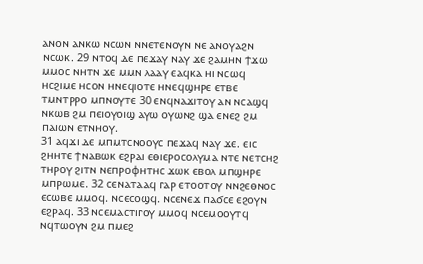ⲁⲛⲟⲛ ⲁⲛⲕⲱ ⲛⲥⲱⲛ ⲛⲛⲉⲧⲉⲛⲟⲩⲛ ⲛⲉ ⲁⲛⲟⲩⲁϩⲛ ⲛⲥⲱⲕ. 29 ⲛⲧⲟϥ ⲇⲉ ⲡⲉϫⲁⲩ ⲛⲁⲩ ϫⲉ ϩⲁⲙⲏⲛ ϯϫⲱ ⲙⲙⲟⲥ ⲛⲏⲧⲛ ϫⲉ ⲙⲙⲛ ⲗⲁⲁⲩ ⲉⲁϥⲕⲁ ⲏⲓ ⲛⲥⲱϥ ⲏⲥϩⲓⲙⲉ ⲏⲥⲟⲛ ⲏⲛⲉϥⲓⲟⲧⲉ ⲏⲛⲉϥϣⲏⲣⲉ ⲉⲧⲃⲉ ⲧⲙⲛⲧⲣⲣⲟ ⲙⲡⲛⲟⲩⲧⲉ 30 ⲉⲛϥⲛⲁϫⲓⲧⲟⲩ ⲁⲛ ⲛⲥⲁϣϥ ⲛⲕⲱⲃ ϩⲙ ⲡⲉⲓⲟⲩⲟⲓϣ ⲁⲩⲱ ⲟⲩⲱⲛϩ ϣⲁ ⲉⲛⲉϩ ϩⲙ ⲡⲁⲓⲱⲛ ⲉⲧⲛⲏⲟⲩ.
31 ⲁϥϫⲓ ⲇⲉ ⲙⲡⲙⲧⲥⲛⲟⲟⲩⲥ ⲡⲉϫⲁϥ ⲛⲁⲩ ϫⲉ. ⲉⲓⲥ ϩⲏⲏⲧⲉ ϯⲛⲁⲃⲱⲕ ⲉϩⲣⲁⲓ ⲉⲑⲓⲉⲣⲟⲥⲟⲗⲩⲙⲁ ⲛⲧⲉ ⲛⲉⲧⲥⲏϩ ⲧⲏⲣⲟⲩ ϩⲓⲧⲛ ⲛⲉⲡⲣⲟⲫⲏⲧⲏⲥ ϫⲱⲕ ⲉⲃⲟⲗ ⲙⲡϣⲏⲣⲉ ⲙⲡⲣⲱⲙⲉ. 32 ⲥⲉⲛⲁⲧⲁⲁϥ ⲅⲁⲣ ⲉⲧⲟⲟⲧⲟⲩ ⲛⲛϩⲉⲑⲛⲟⲥ ⲉⲥⲱⲃⲉ ⲙⲙⲟϥ. ⲛⲥⲉⲥⲟϣϥ. ⲛⲥⲉⲛⲉϫ ⲡⲁϭⲥⲉ ⲉϩⲟⲩⲛ ⲉϩⲣⲁϥ. 33 ⲛⲥⲉⲙⲁⲥⲧⲓⲅⲟⲩ ⲙⲙⲟϥ ⲛⲥⲉⲙⲟⲟⲩⲧϥ ⲛϥⲧⲱⲟⲩⲛ ϩⲙ ⲡⲙⲉϩ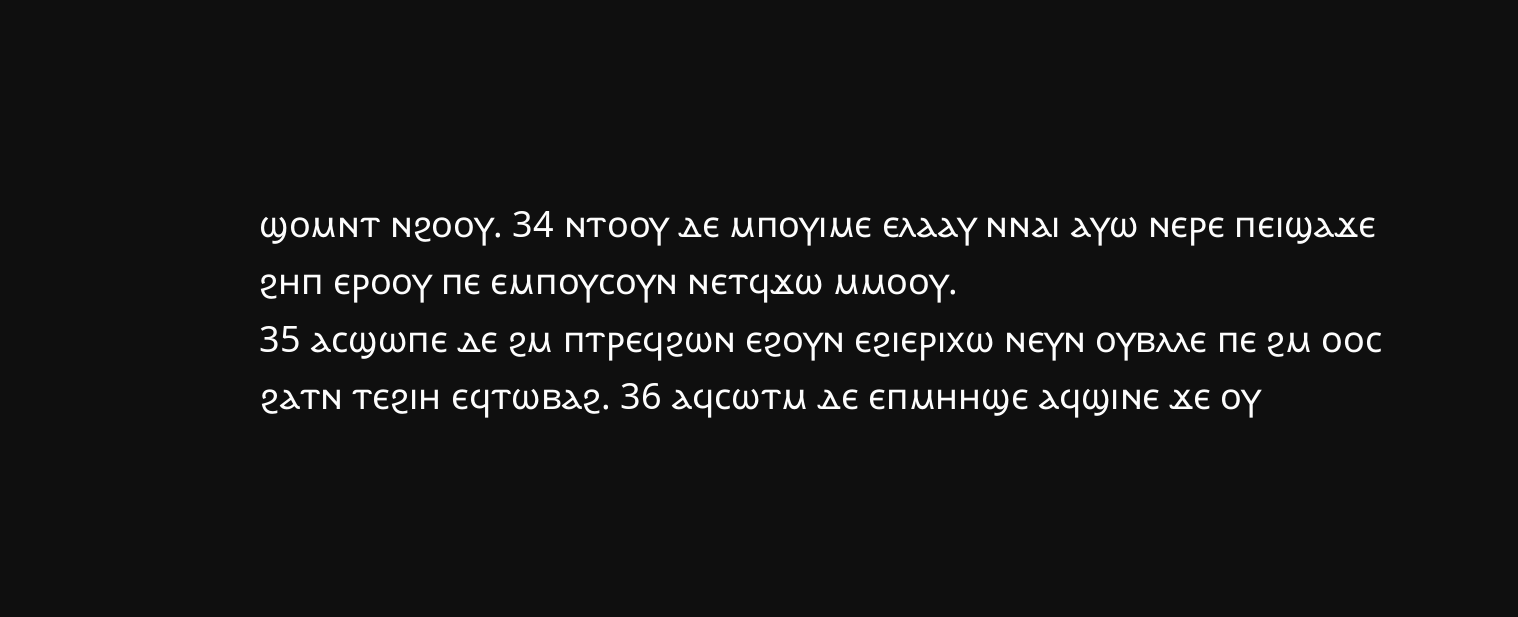ϣⲟⲙⲛⲧ ⲛϩⲟⲟⲩ. 34 ⲛⲧⲟⲟⲩ ⲇⲉ ⲙⲡⲟⲩⲓⲙⲉ ⲉⲗⲁⲁⲩ ⲛⲛⲁⲓ ⲁⲩⲱ ⲛⲉⲣⲉ ⲡⲉⲓϣⲁϫⲉ ϩⲏⲡ ⲉⲣⲟⲟⲩ ⲡⲉ ⲉⲙⲡⲟⲩⲥⲟⲩⲛ ⲛⲉⲧϥϫⲱ ⲙⲙⲟⲟⲩ.
35 ⲁⲥϣⲱⲡⲉ ⲇⲉ ϩⲙ ⲡⲧⲣⲉϥϩⲱⲛ ⲉϩⲟⲩⲛ ⲉϩⲓⲉⲣⲓⲭⲱ ⲛⲉⲩⲛ ⲟⲩⲃⲗⲗⲉ ⲡⲉ ϩⲙ ⲟⲟⲥ ϩⲁⲧⲛ ⲧⲉϩⲓⲏ ⲉϥⲧⲱⲃⲁϩ. 36 ⲁϥⲥⲱⲧⲙ ⲇⲉ ⲉⲡⲙⲏⲏϣⲉ ⲁϥϣⲓⲛⲉ ϫⲉ ⲟⲩ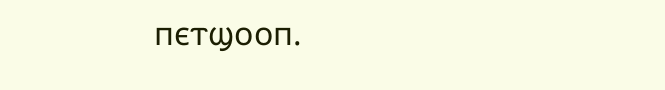ⲡⲉⲧϣⲟⲟⲡ.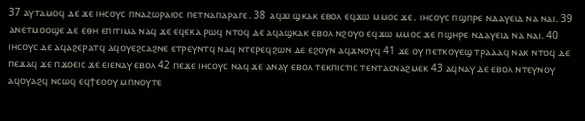37 ⲁⲩⲧⲁⲙⲟϥ ⲇⲉ ϫⲉ ⲓⲏⲥⲟⲩⲥ ⲡⲛⲁⲍⲱⲣⲁⲓⲟⲥ ⲡⲉⲧⲛⲁⲡⲁⲣⲁⲅⲉ. 38 ⲁϥϫⲓ ϣⲕⲁⲕ ⲉⲃⲟⲗ ⲉϥϫⲱ ⲙⲙⲟⲥ ϫⲉ. ⲓⲏⲥⲟⲩⲥ ⲡϣⲡⲣⲉ ⲛⲇⲁⲩⲉⲓⲇ ⲛⲁ ⲛⲁⲓ. 39 ⲁⲛⲉⲧⲙⲟⲟϣⲉ ⲇⲉ ⲉⲑⲏ ⲉⲡⲓⲧⲓⲙⲁ ⲛⲁϥ ϫⲉ ⲉϥⲉⲕⲁ ⲣⲱϥ ⲛⲧⲟϥ ⲇⲉ ⲁϥⲁϣⲕⲁⲕ ⲉⲃⲟⲗ ⲛϩⲟⲩⲟ ⲉϥϫⲱ ⲙⲙⲟⲥ ϫⲉ ⲡϣⲏⲣⲉ ⲛⲇⲁⲩⲉⲓⲇ ⲛⲁ ⲛⲁⲓ. 40 ⲓⲏⲥⲟⲩⲥ ⲇⲉ ⲁϥⲁϩⲉⲣⲁⲧϥ ⲁϥⲟⲩⲉϩⲥⲁϩⲛⲉ ⲉⲧⲣⲉⲩⲛⲧϥ ⲛⲁϥ ⲛⲧⲉⲣⲉϥϩⲱⲛ ⲇⲉ ⲉϩⲟⲩⲛ ⲁϥϫⲛⲟⲩϥ 41 ϫⲉ ⲟⲩ ⲡⲉⲧⲕⲟⲩⲉϣ ⲧⲣⲁⲁⲁϥ ⲛⲁⲕ ⲛⲧⲟϥ ⲇⲉ ⲡⲉϫⲁϥ ϫⲉ ⲡϫⲟⲉⲓⲥ ϫⲉ ⲉⲓⲉⲛⲁⲩ ⲉⲃⲟⲗ 42 ⲡⲉϫⲉ ⲓⲏⲥⲟⲩⲥ ⲛⲁϥ ϫⲉ ⲁⲛⲁⲩ ⲉⲃⲟⲗ ⲧⲉⲕⲡⲓⲥⲧⲓⲥ ⲧⲉⲛⲧⲁⲥⲛⲁϩⲙⲉⲕ 43 ⲁϥⲛⲁⲩ ⲇⲉ ⲉⲃⲟⲗ ⲛⲧⲉⲩⲛⲟⲩ ⲁϥⲟⲩⲁϩϥ ⲛⲥⲱϥ ⲉϥϯⲉⲟⲟⲩ ⲙⲡⲛⲟⲩⲧⲉ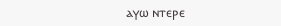ⲁⲩⲱ ⲛⲧⲉⲣⲉ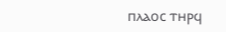ⲡⲗⲁⲟⲥ ⲧⲏⲣϥ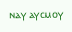ⲛⲁⲩ ⲁⲩⲥⲙⲟⲩ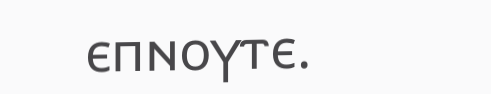ⲉⲡⲛⲟⲩⲧⲉ.